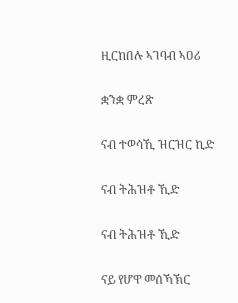ዚርከበሉ ኣገባብ ኣዐሪ

ቋንቋ ምረጽ

ናብ ተወሳኺ ዝርዝር ኪድ

ናብ ትሕዝቶ ኺድ

ናብ ትሕዝቶ ኺድ

ናይ የሆዋ መሰኻኽር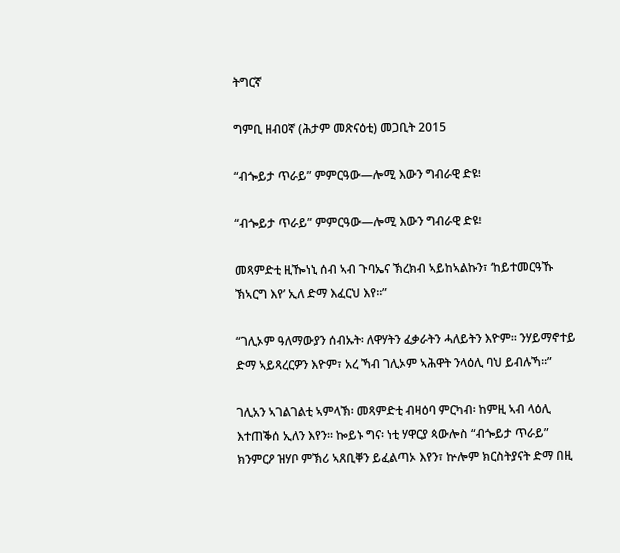ትግርኛ

ግምቢ ዘብዐኛ (ሕታም መጽናዕቲ) መጋቢት 2015

“ብጐይታ ጥራይ” ምምርዓው—ሎሚ እውን ግብራዊ ድዩ፧

“ብጐይታ ጥራይ” ምምርዓው—ሎሚ እውን ግብራዊ ድዩ፧

መጻምድቲ ዚዀነኒ ሰብ ኣብ ጉባኤና ኽረክብ ኣይከኣልኩን፣ ‘ከይተመርዓኹ ኽኣርግ እየ’ ኢለ ድማ እፈርህ እየ።”

“ገሊኦም ዓለማውያን ሰብኡት፡ ለዋሃትን ፈቃራትን ሓለይትን እዮም። ንሃይማኖተይ ድማ ኣይጻረርዎን እዮም፣ አረ ኻብ ገሊኦም ኣሕዋት ንላዕሊ ባህ ይብሉኻ።”

ገሊአን ኣገልገልቲ ኣምላኽ፡ መጻምድቲ ብዛዕባ ምርካብ፡ ከምዚ ኣብ ላዕሊ እተጠቕሰ ኢለን እየን። ኰይኑ ግና፡ ነቲ ሃዋርያ ጳውሎስ “ብጐይታ ጥራይ” ክንምርዖ ዝሃቦ ምኽሪ ኣጸቢቐን ይፈልጣኦ እየን፣ ኵሎም ክርስትያናት ድማ በዚ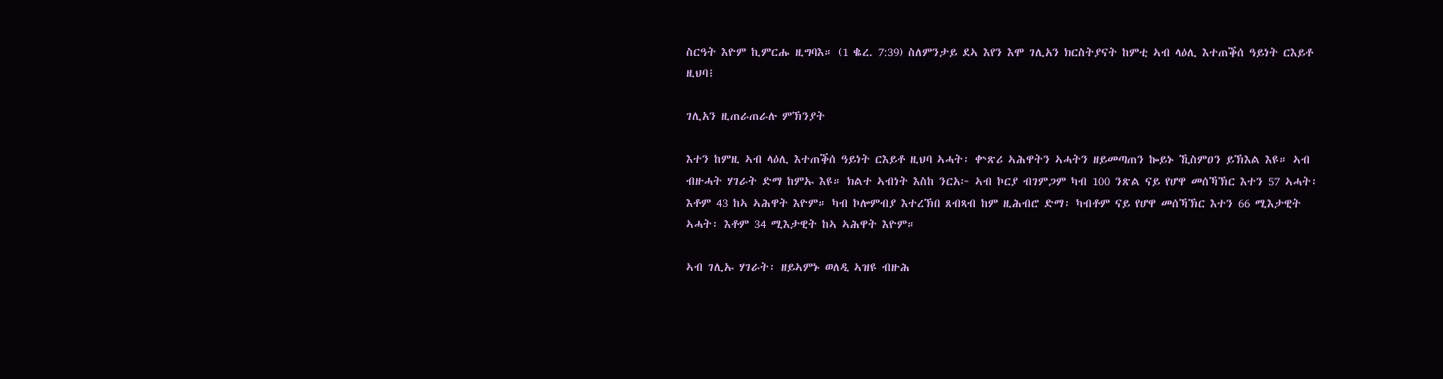ስርዓት እዮም ኪምርሑ ዚግባእ። (1 ቈረ. 7:39) ስለምንታይ ደኣ እየን እሞ ገሊአን ክርስትያናት ከምቲ ኣብ ላዕሊ እተጠቕሰ ዓይነት ርእይቶ ዚህባ፧

ገሊአን ዚጠራጠራሉ ምኽንያት

እተን ከምዚ ኣብ ላዕሊ እተጠቕሰ ዓይነት ርእይቶ ዚህባ ኣሓት፡ ቍጽሪ ኣሕዋትን ኣሓትን ዘይመጣጠን ኰይኑ ኺስምዐን ይኽእል እዩ። ኣብ ብዙሓት ሃገራት ድማ ከምኡ እዩ። ክልተ ኣብነት እስከ ንርአ፦ ኣብ ኮርያ ብገምጋም ካብ 100 ንጽል ናይ የሆዋ መሰኻኽር እተን 57 ኣሓት፡ እቶም 43 ከኣ ኣሕዋት እዮም። ካብ ኮሎምብያ እተረኽበ ጸብጻብ ከም ዚሕብሮ ድማ፡ ካብቶም ናይ የሆዋ መሰኻኽር እተን 66 ሚእታዊት ኣሓት፡ እቶም 34 ሚእታዊት ከኣ ኣሕዋት እዮም።

ኣብ ገሊኡ ሃገራት፡ ዘይኣምኑ ወለዲ ኣዝዩ ብዙሕ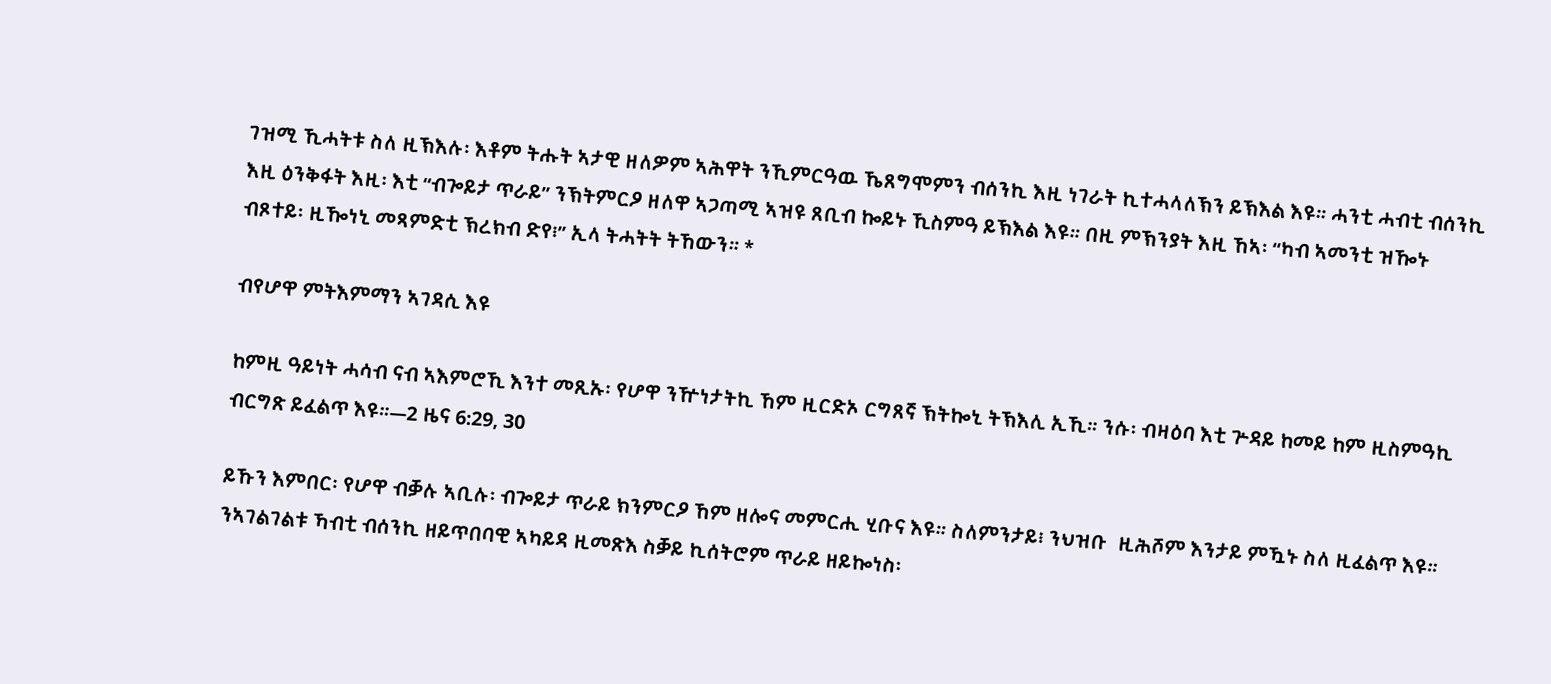ገዝሚ ኺሓትቱ ስለ ዚኽእሉ፡ እቶም ትሑት ኣታዊ ዘለዎም ኣሕዋት ንኺምርዓዉ ኼጸግሞምን ብሰንኪ እዚ ነገራት ኪተሓላለኽን ይኽእል እዩ። ሓንቲ ሓብቲ ብሰንኪ እዚ ዕንቅፋት እዚ፡ እቲ “ብጐይታ ጥራይ” ንኽትምርዖ ዘለዋ ኣጋጣሚ ኣዝዩ ጸቢብ ኰይኑ ኺስምዓ ይኽእል እዩ። በዚ ምኽንያት እዚ ኸኣ፡ “ካብ ኣመንቲ ዝዀኑ ብጾተይ፡ ዚዀነኒ መጻምድቲ ኽረክብ ድየ፧” ኢላ ትሓትት ትኸውን። *

ብየሆዋ ምትእምማን ኣገዳሲ እዩ

ከምዚ ዓይነት ሓሳብ ናብ ኣእምሮኺ እንተ መጺኡ፡ የሆዋ ንዅነታትኪ ኸም ዚርድኦ ርግጸኛ ኽትኰኒ ትኽእሊ ኢኺ። ንሱ፡ ብዛዕባ እቲ ጕዳይ ከመይ ከም ዚስምዓኪ ብርግጽ ይፈልጥ እዩ።—2 ዜና 6:29, 30

ይኹን እምበር፡ የሆዋ ብቓሉ ኣቢሉ፡ ብጐይታ ጥራይ ክንምርዖ ኸም ዘሎና መምርሒ ሂቡና እዩ። ስለምንታይ፧ ንህዝቡ  ዚሕሾም እንታይ ምዃኑ ስለ ዚፈልጥ እዩ። ንኣገልገልቱ ኻብቲ ብሰንኪ ዘይጥበባዊ ኣካይዳ ዚመጽእ ስቓይ ኪሰትሮም ጥራይ ዘይኰነስ፡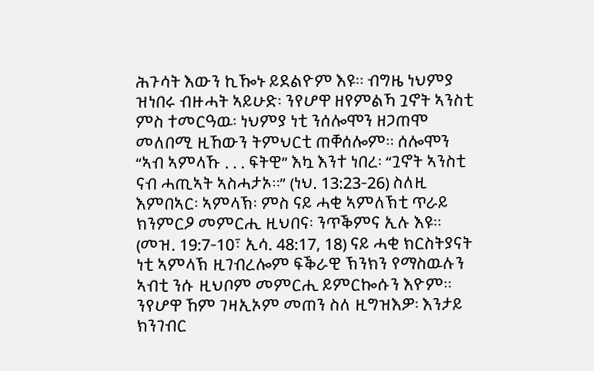ሕጉሳት እውን ኪዀኑ ይደልዮም እዩ። ብግዜ ነህምያ ዝነበሩ ብዙሓት ኣይሁድ፡ ንየሆዋ ዘየምልኻ ጓኖት ኣንስቲ ምስ ተመርዓዉ፡ ነህምያ ነቲ ንሰሎሞን ዘጋጠሞ መለበሚ ዚኸውን ትምህርቲ ጠቐሰሎም። ሰሎሞን “ኣብ ኣምላኹ . . . ፍትዊ” እኳ እንተ ነበረ፡ “ጓኖት ኣንስቲ ናብ ሓጢኣት ኣስሓታኦ።” (ነህ. 13:23-26) ስለዚ እምበኣር፡ ኣምላኽ፡ ምስ ናይ ሓቂ ኣምለኽቲ ጥራይ ክንምርዖ መምርሒ ዚህበና፡ ንጥቕምና ኢሉ እዩ። (መዝ. 19:7-10፣ ኢሳ. 48:17, 18) ናይ ሓቂ ክርስትያናት ነቲ ኣምላኽ ዚገብረሎም ፍቕራዊ ኽንክን የማስዉሉን ኣብቲ ንሱ ዚህቦም መምርሒ ይምርኰሱን እዮም። ንየሆዋ ኸም ገዛኢኦም መጠን ስለ ዚግዝእዎ፡ እንታይ ክንገብር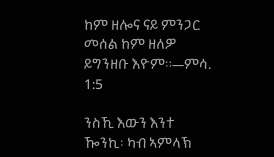ከም ዘሎና ናይ ምንጋር መሰል ከም ዘለዎ ይግንዘቡ እዮም።—ምሳ. 1:5

ንስኺ እውን እንተ ዀንኪ፡ ካብ ኣምላኽ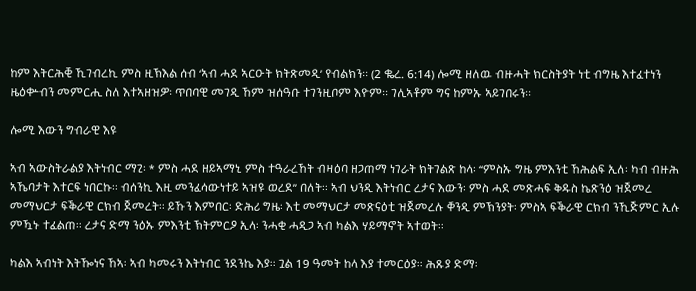ከም እትርሕቒ ኺገብረኪ ምስ ዚኽእል ሰብ ‘ኣብ ሓደ ኣርዑት ክትጽመዲ’ የብልክን። (2 ቈረ. 6:14) ሎሚ ዘለዉ ብዙሓት ክርስትያት ነቲ ብግዜ እተፈተነን ዜዕቍብን መምርሒ ስለ እተኣዘዝዎ፡ ጥበባዊ መገዲ ኸም ዝሰዓቡ ተገንዚቦም እዮም። ገሊኣቶም ግና ከምኡ ኣይገበሩን።

ሎሚ እውን ግብራዊ እዩ

ኣብ ኣውስትራልያ እትነብር ማጊ፡ * ምስ ሓደ ዘይኣማኒ ምስ ተዓራረኸት ብዛዕባ ዘጋጠማ ነገራት ክትገልጽ ከላ፡ “ምስኡ ግዜ ምእንቲ ኸሕልፍ ኢለ፡ ካብ ብዙሕ ኣኼባታት እተርፍ ነበርኩ። ብሰንኪ እዚ መንፈሳውነተይ ኣዝዩ ወረደ” በለት። ኣብ ህንዲ እትነብር ረታና እውን፡ ምስ ሓደ መጽሓፍ ቅዱስ ኬጽንዕ ዝጀመረ መማህርታ ፍቕራዊ ርክብ ጀመረት። ይኹን እምበር፡ ድሕሪ ግዜ፡ እቲ መማህርታ መጽናዕቲ ዝጀመረሉ ቐንዲ ምኽንያት፡ ምስኣ ፍቕራዊ ርክብ ንኺጅምር ኢሉ ምዃኑ ተፈልጠ። ረታና ድማ ንዕኡ ምእንቲ ኽትምርዖ ኢላ፡ ንሓቂ ሓዲጋ ኣብ ካልእ ሃይማኖት ኣተወት።

ካልእ ኣብነት እትዀነና ኸኣ፡ ኣብ ካመሩን እትነብር ንደንኬ እያ። ጓል 19 ዓመት ከላ እያ ተመርዕያ። ሕጹያ ድማ፡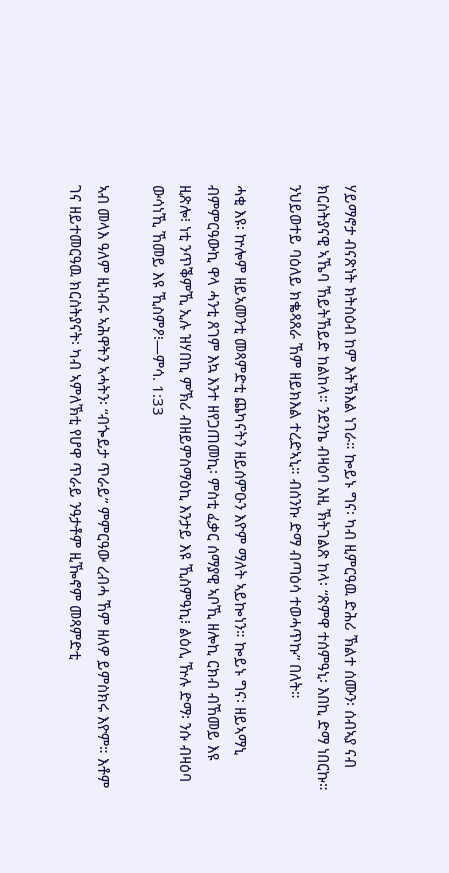ሃይማኖታ ብናጽነት ክትስዕብ ከም እትኽእል ነገራ። ኰይኑ ግና፡ ካብ ዚምርዓዉ ድሕሪ ኽልተ ሰሙን፡ ሰብኣያ ናብ ክርስትያናዊ ኣኼባ ኸይትኸይድ ከልከላ። ንደንኬ ብዛዕባ እዚ ኽትገልጽ ከላ፡ “ጽምዋ ተሰምዓኒ፡ እበኪ ድማ ነበርኩ። ንህይወተይ ባዕለይ ክቈጻጸራ ኸም ዘይክእል ተረድኣኒ። ብሰንኩ ድማ ብጣዕሳ ተወሓጥኩ” በለት።

ሓቂ እዩ፡ ኵሎም ዘይኣመንቲ መጻምድቲ ጨካናትን ዘይሰምዑን እዮም ማለት ኣይኰነን። ኰይኑ ግና፡ ዘይኣማኒ ብምምርዓውኪ ዋላ ሓንቲ ጸገም እኳ እንተ ዘየጋጠመኪ፡ ምስቲ ፈቃር ሰማያዊ ኣቦኺ ዘሎኪ ርክብ ብኸመይ እዩ ዚጽሎ፧ ነቲ ንጥቕምኺ ኢሉ ዝሃበኪ ምኽሪ ብዘይምስማዕኪ እንታይ እዩ ኺስምዓኪ፧ ልዕሊ ዅሉ ድማ፡ ንሱ ብዛዕባ ውሳነኺ ኸመይ እዩ ኺስምዖ፧—ምሳ. 1:33

ኣብ መላእ ዓለም ዚነብሩ ኣሕዋትን ኣሓትን፡ “ብጐይታ ጥራይ” ምምርዓው ረብሓ ኸም ዘለዎ ይምስክሩ እዮም። እቶም ገና ዘይተመርዓዉ ክርስትያናት፡ ካብ ኣምለኽቲ የሆዋ ጥራይ ንዓታቶም ዚዀኖም መጻምድቲ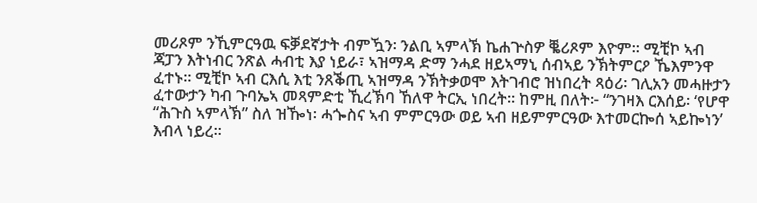መሪጾም ንኺምርዓዉ ፍቓደኛታት ብምዃን፡ ንልቢ ኣምላኽ ኬሐጕስዎ ቘሪጾም እዮም። ሚቺኮ ኣብ ጃፓን እትነብር ንጽል ሓብቲ እያ ነይራ፣ ኣዝማዳ ድማ ንሓደ ዘይኣማኒ ሰብኣይ ንኽትምርዖ ኼእምንዋ ፈተኑ። ሚቺኮ ኣብ ርእሲ እቲ ንጸቕጢ ኣዝማዳ ንኽትቃወሞ እትገብሮ ዝነበረት ጻዕሪ፡ ገሊአን መሓዙታን ፈተውታን ካብ ጉባኤኣ መጻምድቲ ኺረኽባ ኸለዋ ትርኢ ነበረት። ከምዚ በለት፦ “ንገዛእ ርእሰይ፡ ‘የሆዋ “ሕጉስ ኣምላኽ” ስለ ዝዀነ፡ ሓጐስና ኣብ ምምርዓው ወይ ኣብ ዘይምምርዓው እተመርኰሰ ኣይኰነን’ እብላ ነይረ።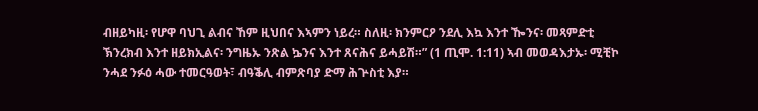ብዘይካዚ፡ የሆዋ ባህጊ ልብና ኸም ዚህበና እኣምን ነይረ። ስለዚ፡ ክንምርዖ ንደሊ እኳ እንተ ዀንና፡ መጻምድቲ ኽንረክብ እንተ ዘይክኢልና፡ ንግዜኡ ንጽል ኴንና እንተ ጸናሕና ይሓይሽ።” (1 ጢሞ. 1:11) ኣብ መወዳእታኡ፡ ሚቺኮ ንሓደ ንፉዕ ሓው ተመርዓወት፣ ብዓቕሊ ብምጽባያ ድማ ሕጕስቲ እያ።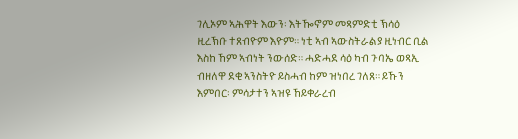ገሊኦም ኣሕዋት እውን፡ እትዀኖም መጻምድቲ ኽሳዕ ዚረኽቡ ተጸብዮም እዮም። ነቲ ኣብ ኣውስትራልያ ዚነብር ቢል እስከ ኸም ኣብነት ንውሰድ። ሓድሓደ ሳዕ ካብ ጉባኤ ወጻኢ ብዘለዋ ደቂ ኣንስትዮ ይስሓብ ከም ዝነበረ ገለጸ። ይኹን እምበር፡ ምሳታተን ኣዝዩ ኸይቀራረብ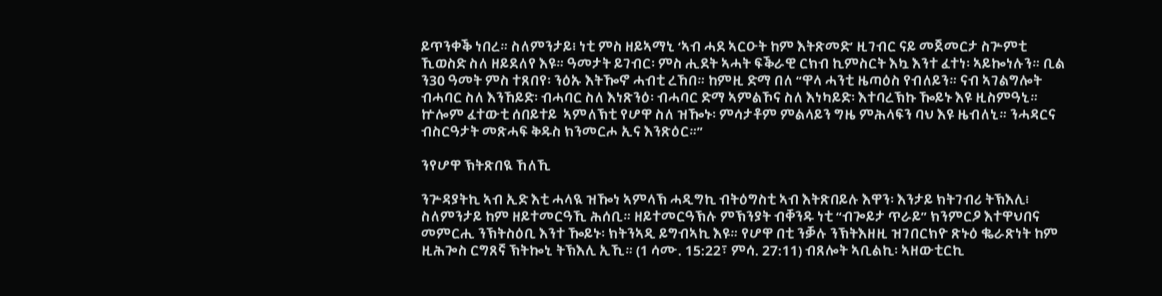ይጥንቀቕ ነበረ። ስለምንታይ፧ ነቲ ምስ ዘይኣማኒ ‘ኣብ ሓደ ኣርዑት ከም እትጽመድ’ ዚገብር ናይ መጀመርታ ስጕምቲ ኺወስድ ስለ ዘይደለየ እዩ። ዓመታት ይገብር፡ ምስ ሒደት ኣሓት ፍቕራዊ ርክብ ኪምስርት እኳ እንተ ፈተነ፡ ኣይኰነሉን። ቢል ን30 ዓመት ምስ ተጸበየ፡ ንዕኡ እትዀኖ ሓብቲ ረኸበ። ከምዚ ድማ በለ “ዋላ ሓንቲ ዜጣዕስ የብለይን። ናብ ኣገልግሎት ብሓባር ስለ እንኸይድ፡ ብሓባር ስለ እነጽንዕ፡ ብሓባር ድማ ኣምልኾና ስለ እነካይድ፡ እተባረኽኩ ዀይኑ እዩ ዚስምዓኒ። ኵሎም ፈተውቲ ሰበይተይ  ኣምለኽቲ የሆዋ ስለ ዝዀኑ፡ ምሳታቶም ምልላይን ግዜ ምሕላፍን ባህ እዩ ዜብለኒ። ንሓዳርና ብስርዓታት መጽሓፍ ቅዱስ ክንመርሖ ኢና እንጽዕር።”

ንየሆዋ ኽትጽበዪ ኸለኺ

ንጕዳያትኪ ኣብ ኢድ እቲ ሓላዪ ዝዀነ ኣምላኽ ሓዲግኪ ብትዕግስቲ ኣብ እትጽበይሉ እዋን፡ እንታይ ክትገብሪ ትኽእሊ፧ ስለምንታይ ከም ዘይተመርዓኺ ሕሰቢ። ዘይተመርዓኽሉ ምኽንያት ብቐንዱ ነቲ “ብጐይታ ጥራይ” ክንምርዖ እተዋህበና መምርሒ ንኽትስዕቢ እንተ ዀይኑ፡ ክትንኣዲ ይግብኣኪ እዩ። የሆዋ በቲ ንቓሉ ንኽትእዘዚ ዝገበርክዮ ጽኑዕ ቈራጽነት ከም ዚሕጐስ ርግጸኛ ኽትኰኒ ትኽእሊ ኢኺ። (1 ሳሙ. 15:22፣ ምሳ. 27:11) ብጸሎት ኣቢልኪ፡ ኣዘውቲርኪ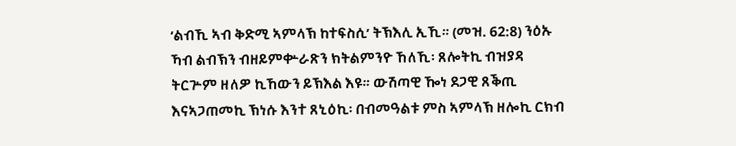‘ልብኺ ኣብ ቅድሚ ኣምላኽ ከተፍስሲ’ ትኽእሊ ኢኺ። (መዝ. 62:8) ንዕኡ ኻብ ልብኽን ብዘይምቍራጽን ክትልምንዮ ኸለኺ፡ ጸሎትኪ ብዝያዳ ትርጕም ዘለዎ ኪኸውን ይኽእል እዩ። ውሽጣዊ ዀነ ደጋዊ ጸቕጢ እናኣጋጠመኪ ኽነሱ እንተ ጸኒዕኪ፡ በብመዓልቱ ምስ ኣምላኽ ዘሎኪ ርክብ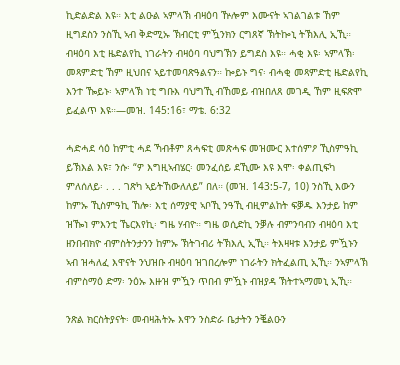ኪድልድል እዩ። እቲ ልዑል ኣምላኽ ብዛዕባ ዅሎም እሙናት ኣገልገልቱ ኸም ዚግደስን ንስኺ ኣብ ቅድሚኡ ኽብርቲ ምዃንክን ርግጸኛ ኽትኰኒ ትኽእሊ ኢኺ። ብዛዕባ እቲ ዜድልየኪ ነገራትን ብዛዕባ ባህግኽን ይግደስ እዩ። ሓቂ እዩ፡ ኣምላኽ፡ መጻምድቲ ኸም ዚህበና ኣይተመባጽዓልናን። ኰይኑ ግና፡ ብሓቂ መጻምድቲ ዜድልየኪ እንተ ዀይኑ፡ ኣምላኽ ነቲ ግቡእ ባህግኺ ብኸመይ ብዝበለጸ መገዲ ኸም ዚፍጽሞ ይፈልጥ እዩ።—መዝ. 145:16፣ ማቴ. 6:32

ሓድሓደ ሳዕ ከምቲ ሓደ ኻብቶም ጸሓፍቲ መጽሓፍ መዝሙር እተሰምዖ ኺስምዓኪ ይኽእል እዩ፣ ንሱ፡ “ዎ እግዚኣብሄር፡ መንፈሰይ ደኺሙ እዩ እሞ፡ ቀልጢፍካ ምለሰለይ፡ . . . ገጽካ ኣይትኸውለለይ” በለ። (መዝ. 143:5-7, 10) ንስኺ እውን ከምኡ ኺስምዓኪ ኸሎ፡ እቲ ሰማያዊ ኣቦኺ ንዓኺ ብዚምልከት ፍቓዱ እንታይ ከም ዝዀነ ምእንቲ ኼርእየኪ፡ ግዜ ሃብዮ። ግዜ ወሲድኪ ንቓሉ ብምንባብን ብዛዕባ እቲ ዘንበብክዮ ብምስትንታንን ከምኡ ኽትገብሪ ትኽእሊ ኢኺ። ትእዛዛቱ እንታይ ምዃኑን ኣብ ዝሓለፈ እዋናት ንህዝቡ ብዛዕባ ዝገበረሎም ነገራትን ክትፈልጢ ኢኺ። ንኣምላኽ ብምስማዕ ድማ፡ ንዕኡ እዙዝ ምዃን ጥበብ ምዃኑ ብዝያዳ ኽትተኣማመኒ ኢኺ።

ንጽል ክርስትያናት፡ መብዛሕትኡ እዋን ንስድራ ቤታትን ንቘልዑን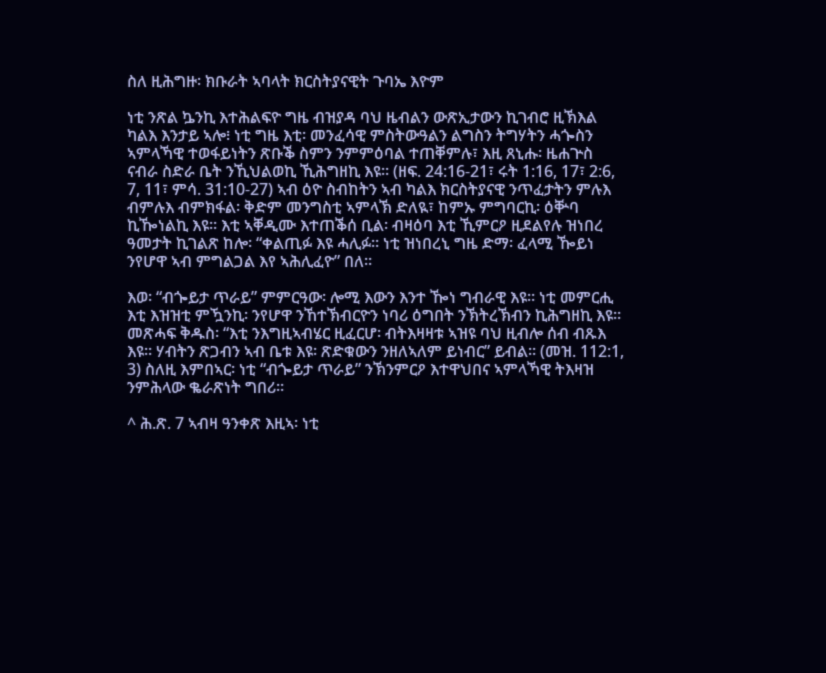ስለ ዚሕግዙ፡ ክቡራት ኣባላት ክርስትያናዊት ጉባኤ እዮም

ነቲ ንጽል ኴንኪ እተሕልፍዮ ግዜ ብዝያዳ ባህ ዜብልን ውጽኢታውን ኪገብሮ ዚኽእል ካልእ እንታይ ኣሎ፧ ነቲ ግዜ እቲ፡ መንፈሳዊ ምስትውዓልን ልግስን ትግሃትን ሓጐስን ኣምላኻዊ ተወፋይነትን ጽቡቕ ስምን ንምምዕባል ተጠቐምሉ፣ እዚ ጸኒሑ፡ ዜሐጕስ ናብራ ስድራ ቤት ንኺህልወኪ ኺሕግዘኪ እዩ። (ዘፍ. 24:16-21፣ ሩት 1:16, 17፣ 2:6, 7, 11፣ ምሳ. 31:10-27) ኣብ ዕዮ ስብከትን ኣብ ካልእ ክርስትያናዊ ንጥፈታትን ምሉእ ብምሉእ ብምክፋል፡ ቅድም መንግስቲ ኣምላኽ ድለዪ፣ ከምኡ ምግባርኪ፡ ዕቝባ ኪዀነልኪ እዩ። እቲ ኣቐዲሙ እተጠቕሰ ቢል፡ ብዛዕባ እቲ ኺምርዖ ዚደልየሉ ዝነበረ ዓመታት ኪገልጽ ከሎ፡ “ቀልጢፉ እዩ ሓሊፉ። ነቲ ዝነበረኒ ግዜ ድማ፡ ፈላሚ ዀይነ ንየሆዋ ኣብ ምግልጋል እየ ኣሕሊፈዮ” በለ።

እወ፡ “ብጐይታ ጥራይ” ምምርዓው፡ ሎሚ እውን እንተ ዀነ ግብራዊ እዩ። ነቲ መምርሒ እቲ እዝዝቲ ምዃንኪ፡ ንየሆዋ ንኸተኽብርዮን ነባሪ ዕግበት ንኽትረኽብን ኪሕግዘኪ እዩ። መጽሓፍ ቅዱስ፡ “እቲ ንእግዚኣብሄር ዚፈርሆ፡ ብትእዛዛቱ ኣዝዩ ባህ ዚብሎ ሰብ ብጹእ እዩ። ሃብትን ጽጋብን ኣብ ቤቱ እዩ፡ ጽድቁውን ንዘለኣለም ይነብር” ይብል። (መዝ. 112:1, 3) ስለዚ እምበኣር፡ ነቲ “ብጐይታ ጥራይ” ንኽንምርዖ እተዋህበና ኣምላኻዊ ትእዛዝ ንምሕላው ቈራጽነት ግበሪ።

^ ሕ.ጽ. 7 ኣብዛ ዓንቀጽ እዚኣ፡ ነቲ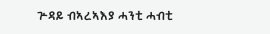ጕዳይ ብኣረኣእያ ሓንቲ ሓብቲ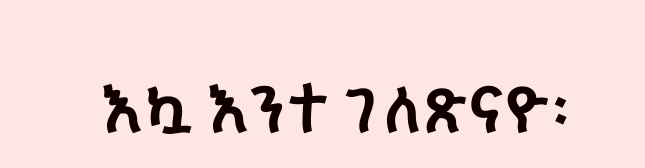እኳ እንተ ገለጽናዮ፡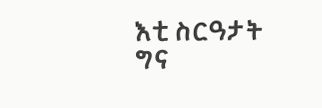እቲ ስርዓታት ግና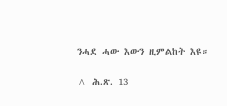ንሓደ ሓው እውን ዚምልከት እዩ።

^ ሕ.ጽ. 13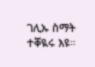ገሊኡ ስማት ተቐዪሩ እዩ።